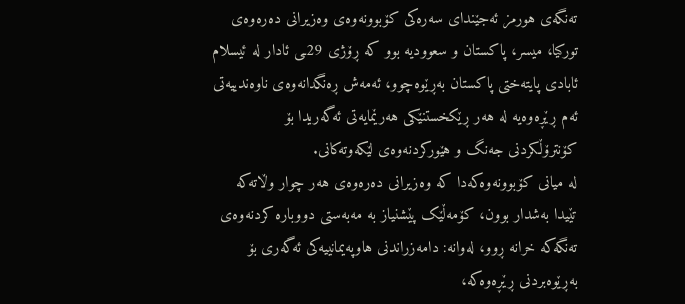تەنگەی هورمز ئەجێندای سەرەکی کۆبوونەوەی وەزیرانی دەرەوەی تورکیا، میسر، پاکستان و سعوودیە بوو کە ڕۆژی 29ـى ئادار لە ئیسلام ئابادی پایتەختی پاکستان بەڕێوەچوو، ئەمەش ڕەنگدانەوەی ناوەندییەتی ئەم ڕێڕەوەیە لە هەر ڕێکخستنێکی هەرێمایەتی ئەگەریدا بۆ کۆنترۆڵکردنی جەنگ و هێورکردنەوەی لێکەوتەکانی.
لە میانی کۆبوونەوەکەدا کە وەزیرانی دەرەوەی هەر چوار وڵاتەکە تێیدا بەشدار بوون، کۆمەڵێک پێشنیاز بە مەبەستی دووبارە کردنەوەی تەنگەکە خرانە ڕوو، لەوانە: دامەزراندنی هاوپەیمانییەکی ئەگەری بۆ بەڕێوەبردنی ڕێڕەوەکە،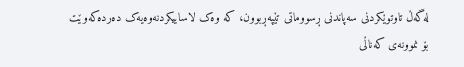لەگەڵ تاوتوێکردنی سەپاندنی ڕسووماتی تێپەڕبوون، کە وەک لاساییکردنەوەیەک دەردەکەوێت بۆ نموونەی کەناڵی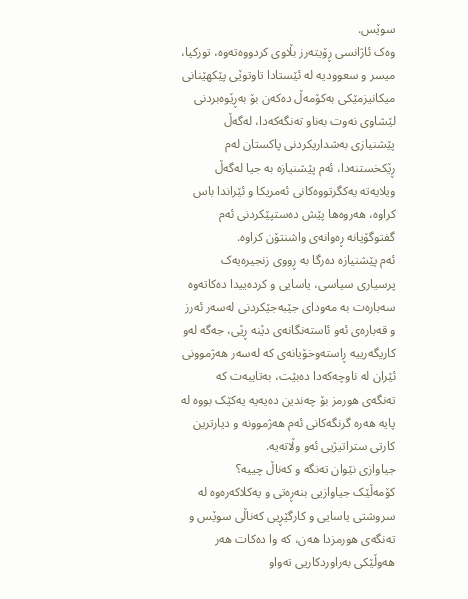سوێس.
وەک ئاژانسی ڕۆیتەرز بڵاوی کردووەتەوە، تورکیا، میسر و سعوودیە لە ئێستادا تاوتوێی پێکهێنانی میکانیزمێکی بەکۆمەڵ دەکەن بۆ بەڕێوەبردنی لێشاوی نەوت بەناو تەنگەکەدا، لەگەڵ پێشنیازی بەشداریکردنی پاکستان لەم ڕێکخستنەدا، ئەم پێشنیازە بە جیا لەگەڵ ویلایەتە یەکگرتووەکانی ئەمریکا و ئێراندا باس کراوە، هەروەها پێش دەستپێکردنی ئەم گفتوگۆیانە ڕەوانەی واشنتۆن کراوە.
ئەم پێشنیازە دەرگا بە ڕووی زنجیرەیەک پرسیاری سیاسی، یاسایی و کردەییدا دەکاتەوە سەبارەت بە مەودای جێبەجێکردنی لەسەر ئەرز و قەبارەی ئەو ئاستەنگانەی دێنە ڕێی، جەگە لەو کاریگەرییە ڕاستەوخۆیانەی کە لەسەر هەژموونی ئێران لە ناوچەکەدا دەبێت، بەتایبەت کە تەنگەی هورمز بۆ چەندین دەیەیە یەکێک بووە لە پایە هەرە گرنگەکانی ئەم هەژموونە و دیارترین کارتی ستراتیژیی ئەو وڵاتەیە.
جیاوازی نێوان تەنگە و کەناڵ چییە؟
کۆمەڵێک جیاوازیی بنەڕەتی و یەکلاکەرەوە لە سروشتی یاسایی و کارگێڕیی کەناڵی سوێس و تەنگەی هورمزدا هەن، کە وا دەکات هەر هەوڵێکی بەراوردکاریی تەواو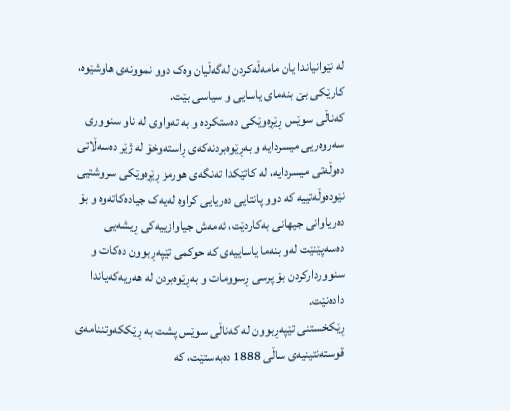لە نێوانیاندا یان مامەڵەکردن لەگەڵیان وەک دوو نموونەی هاوشێوە، کارێکی بێ بنەمای یاسایی و سیاسی بێت.
کەناڵی سوێس ڕێڕەوێکی دەستکردە و بە تەواوی لە ناو سنووری سەروەریی میسردایە و بەڕێوەبردنەکەی ڕاستەوخۆ لە ژێر دەسەڵاتی دەوڵەتی میسردایە، لە کاتێکدا تەنگەی هورمز ڕێڕەوێکی سروشتیی نێودەوڵەتییە کە دوو پانتایی دەریایی کراوە لەیەک جیادەکاتەوە و بۆ دەریاوانی جیهانی بەکاردێت، ئەمەش جیاوازییەکی ڕیشەیی دەسەپێنێت لەو بنەما یاساییەی کە حوکمی تێپەڕبوون دەکات و سنووردارکردن بۆ پرسی ڕسوومات و بەڕێوەبردن لە هەریەکەیاندا دادەنێت.
ڕێکخستنی تێپەڕبوون لە کەناڵی سوێس پشت بە ڕێککەوتننامەی قوستەنتینیەی ساڵی 1888 دەبەستێت، کە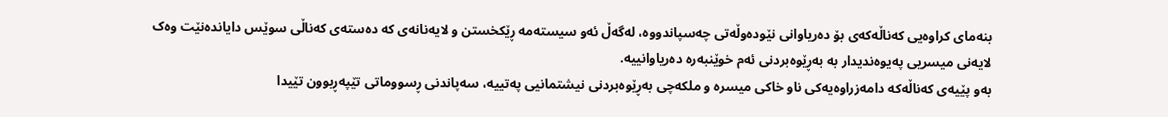بنەمای کراوەیی کەناڵەکەی بۆ دەریاوانی نێودەوڵەتی چەسپاندووە، لەگەڵ ئەو سیستەمە ڕێکخستن و لایەنانەی کە دەستەی کەناڵی سوێس دایاندەنێت وەک لایەنی میسریی پەیوەندیدار بە بەڕێوەبردنی ئەم خوێنبەرە دەریاوانییە.
بەو پێیەی کەناڵەکە دامەزراوەیەکی ناو خاکی میسرە و ملکەچی بەڕێوەبردنی نیشتمانیی پەتییە، سەپاندنی ڕسووماتی تێپەڕبوون تێیدا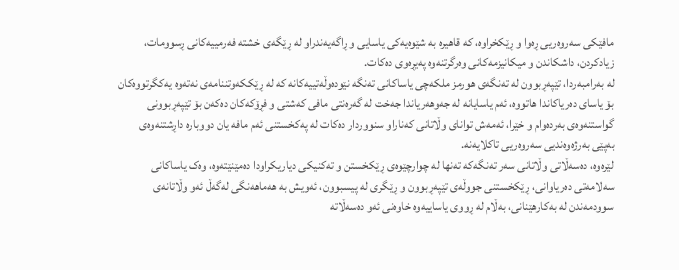مافێکی سەروەریی ڕەوا و ڕێکخراوە، کە قاهیرە بە شێوەیەکی یاسایی و ڕاگەیەندراو لە ڕێگەی خشتە فەرمییەکانی ڕسوومات، زیادکردن، داشکاندن و میکانیزمەکانی وەرگرتنەوە پەیڕەوی دەکات.
لە بەرامبەردا، تێپەڕبوون لە تەنگەی هورمز ملکەچی یاساکانی تەنگە نێودەوڵەتییەکانە کە لە ڕێککەوتننامەی نەتەوە یەکگرتووەکان بۆ یاسای دەریاکاندا هاتووە، ئەم یاسایانە لە جەوهەریاندا جەخت لە گەرەنتی مافی کەشتی و فڕۆکەکان دەکەن بۆ تێپەڕبوونی گواستنەوەی بەردەوام و خێرا، ئەمەش توانای وڵاتانی کەناراو سنووردار دەکات لە پەکخستنی ئەم مافە یان دووبارە داڕشتنەوەی بەپێی بەرژەوەندیی سەروەریی تاکلایەنە.
لێرەوە، دەسەڵاتی وڵاتانی سەر تەنگەکە تەنها لە چوارچێوەی ڕێکخستن و تەکنیکی دیاریکراودا دەمێنێتەوە، وەک یاساکانی سەلامەتی دەریاوانی، ڕێکخستنی جووڵەی تێپەڕبوون و ڕێگری لە پیسبوون، ئەویش بە هەماهەنگی لەگەڵ ئەو وڵاتانەی سوودمەندن لە بەکارهێنانی، بەڵام لە ڕووی یاساییەوە خاوەنی ئەو دەسەڵاتە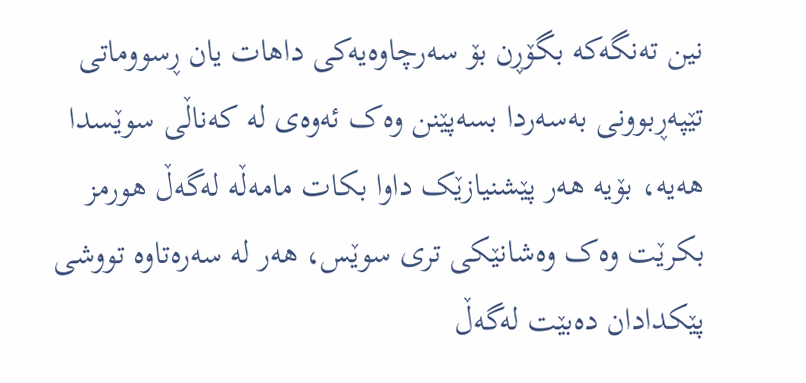نین تەنگەکە بگۆڕن بۆ سەرچاوەیەکی داهات یان ڕسووماتی تێپەڕبوونی بەسەردا بسەپێنن وەک ئەوەی لە کەناڵی سوێسدا هەیە، بۆیە هەر پێشنیازێک داوا بکات مامەڵە لەگەڵ هورمز بکرێت وەک وەشانێکی تری سوێس، هەر لە سەرەتاوە تووشی پێکدادان دەبێت لەگەڵ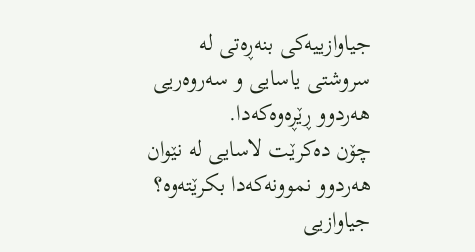جیاوازییەکی بنەڕەتی لە سروشتی یاسایی و سەروەریی هەردوو ڕێڕەوەکەدا.
چۆن دەکرێت لاسایی لە نێوان هەردوو نموونەکەدا بکرێتەوە؟
جیاوازیی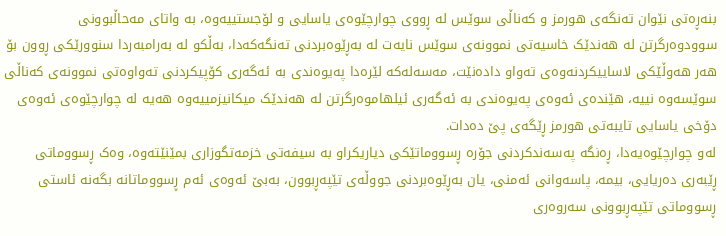بنەڕەتی نێوان تەنگەی هورمز و کەناڵی سوێس لە ڕووی چوارچێوەی یاسایی و لۆجستییەوە، بە واتای مەحاڵبوونی سوودوەرگرتن لە هەندێک خاسیەتی نموونەی سوێس نایەت لە بەڕێوەبردنی تەنگەکەدا، بەڵکو لە بەرامبەردا سنوورێکی ڕوون بۆ هەر هەوڵێکی لاساییکردنەوەی تەواو دادەنێت، مەسەلەکە لێرەدا پەیوەندی بە ئەگەری کۆپیکردنی تەواوەتی نموونەی کەناڵی سوێسەوە نییە، هێندەی ئەوەی پەیوەندی بە ئەگەری ئیلهاموەرگرتن لە هەندێک میکانیزمییەوە هەیە لە چوارچێوەی ئەوەی دۆخی یاسایی تایبەتی هورمز ڕێگەی پێ دەدات.
لەو چوارچێوەیەدا، ڕەنگە پەسەندکردنی جۆرە ڕسووماتێکی دیاریکراو بە سیفەتی خزمەتگوزاری بمێنێتەوە، وەک ڕسووماتی ڕێبەری دەریایی، بیمە، پاسەوانی ئەمنی، یان بەڕێوەبردنی جووڵەی تێپەڕبوون، بەبێ ئەوەی ئەم ڕسووماتانە بگەنە ئاستی ڕسووماتی تێپەڕبوونی سەروەری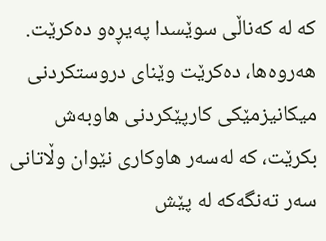کە لە کەناڵی سوێسدا پەیڕەو دەکرێت.
هەروەها، دەکرێت وێنای دروستکردنی میکانیزمێکی کارپێکردنی هاوبەش بکرێت، کە لەسەر هاوکاری نێوان وڵاتانی سەر تەنگەکە لە پێش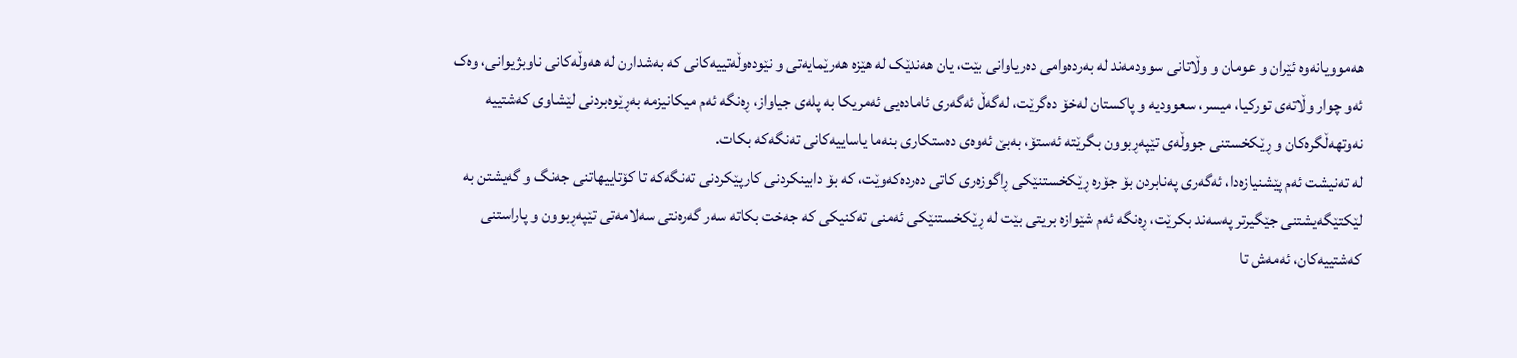هەموویانەوە ئێران و عومان و وڵاتانی سوودمەند لە بەردەوامی دەریاوانی بێت، یان هەندێک لە هێزە هەرێمایەتی و نێودەوڵەتییەکانی کە بەشدارن لە هەوڵەکانی ناوبژیوانی، وەک ئەو چوار وڵاتەی تورکیا، میسر، سعوودیە و پاکستان لەخۆ دەگرێت، لەگەڵ ئەگەری ئامادەیی ئەمریکا بە پلەی جیاواز، ڕەنگە ئەم میکانیزمە بەڕێوەبردنی لێشاوی کەشتییە نەوتهەڵگرەکان و ڕێکخستنی جووڵەی تێپەڕبوون بگرێتە ئەستۆ، بەبێ ئەوەی دەستکاری بنەما یاساییەکانی تەنگەکە بکات.
لە تەنیشت ئەم پێشنیازەدا، ئەگەری پەنابردن بۆ جۆرە ڕێکخستنێکی ڕاگوزەری کاتی دەردەکەوێت، کە بۆ دابینکردنی کارپێکردنی تەنگەکە تا کۆتاییهاتنی جەنگ و گەیشتن بە لێکتێگەیشتنی جێگیرتر پەسەند بکرێت، ڕەنگە ئەم شێوازە بریتی بێت لە ڕێکخستنێکی ئەمنی تەکنیکی کە جەخت بکاتە سەر گەرەنتی سەلامەتی تێپەڕبوون و پاراستنی کەشتییەکان، ئەمەش تا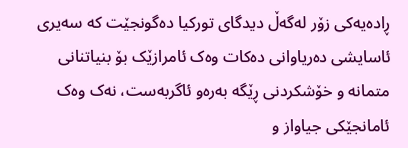ڕادەیەکی زۆر لەگەڵ دیدگای تورکیا دەگونجێت کە سەیری ئاسایشی دەریاوانی دەکات وەک ئامرازێک بۆ بنیاتنانی متمانە و خۆشکردنی ڕێگە بەرەو ئاگربەست، نەک وەک ئامانجێکی جیاواز و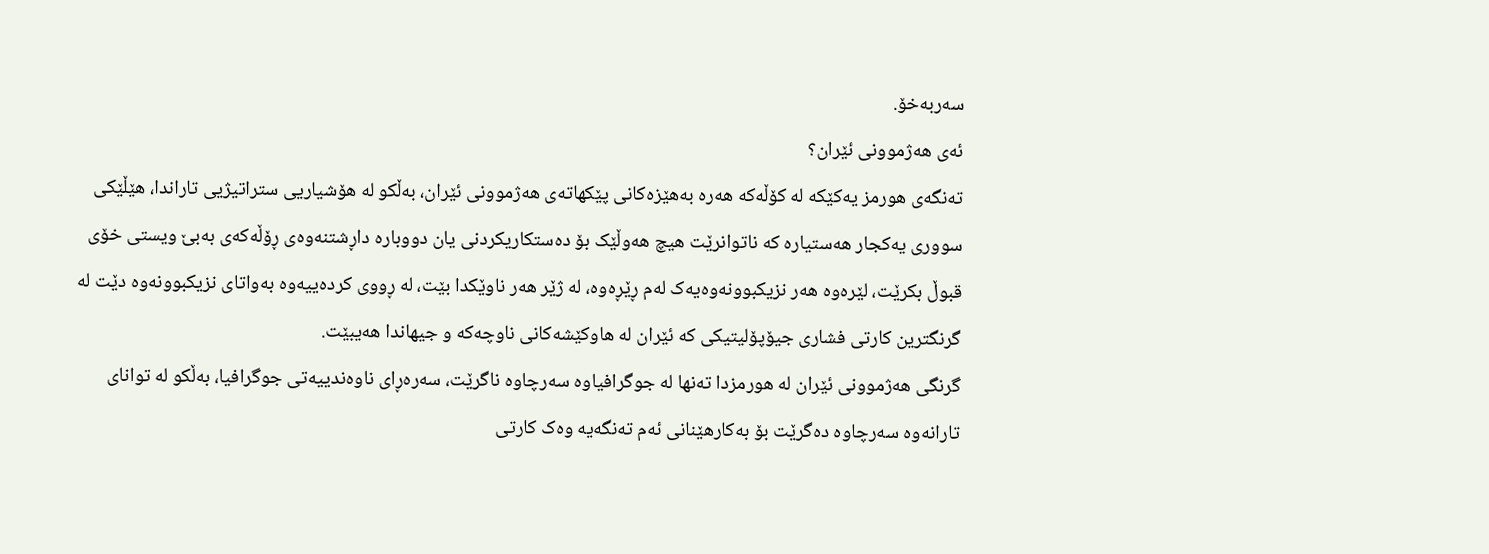سەربەخۆ.
ئەی هەژموونی ئێران؟
تەنگەی هورمز یەکێکە لە کۆڵەکە هەرە بەهێزەکانی پێکهاتەی هەژموونی ئێران، بەڵکو لە هۆشیاریی ستراتیژیی تاراندا، هێڵێکی سووری یەکجار هەستیارە کە ناتوانرێت هیچ هەوڵێک بۆ دەستکاریکردنی یان دووبارە داڕشتنەوەی ڕۆڵەکەی بەبێ ویستی خۆی قبوڵ بکرێت، لێرەوە هەر نزیکبوونەوەیەک لەم ڕێڕەوە، لە ژێر هەر ناوێکدا بێت، لە ڕووی کردەییەوە بەواتای نزیکبوونەوە دێت لە گرنگترین کارتی فشاری جیۆپۆلیتیکی کە ئێران لە هاوکێشەکانی ناوچەکە و جیهاندا هەیبێت.
گرنگی هەژموونی ئێران لە هورمزدا تەنها لە جوگرافیاوە سەرچاوە ناگرێت، سەرەڕای ناوەندییەتی جوگرافیا، بەڵکو لە توانای تارانەوە سەرچاوە دەگرێت بۆ بەکارهێنانی ئەم تەنگەیە وەک کارتی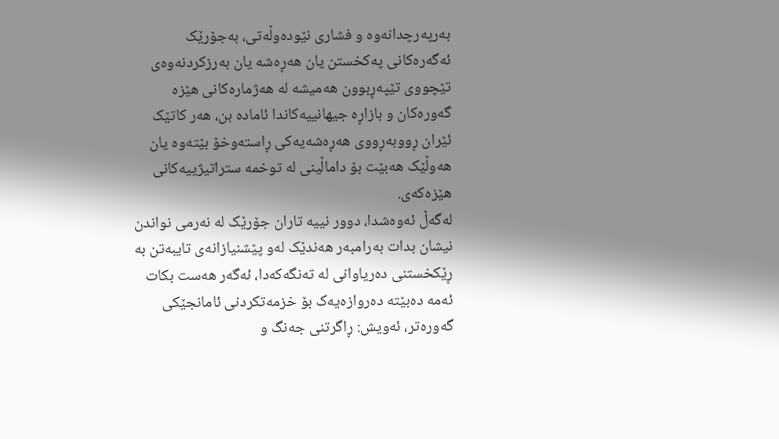بەرپەرچدانەوە و فشاری نێودەوڵەتی، بەجۆرێک ئەگەرەکانی پەکخستن یان هەڕەشە یان بەرزکردنەوەی تێچووی تێپەڕبوون هەمیشە لە هەژمارەکانی هێزە گەورەکان و بازاڕە جیهانییەکاندا ئامادە بن، هەر کاتێک ئێران ڕووبەڕووی هەڕەشەیەکی ڕاستەوخۆ بێتەوە یان هەوڵێک هەبێت بۆ داماڵینی لە توخمە ستراتیژییەکانی هێزەکەی.
لەگەڵ ئەوەشدا، دوور نییە تاران جۆرێک لە نەرمی نواندن نیشان بدات بەرامبەر هەندێک لەو پێشنیازانەی تایبەتن بە ڕێکخستنی دەریاوانی لە تەنگەکەدا، ئەگەر هەست بکات ئەمە دەبێتە دەروازەیەک بۆ خزمەتکردنی ئامانجێکی گەورەتر، ئەویش: ڕاگرتنی جەنگ و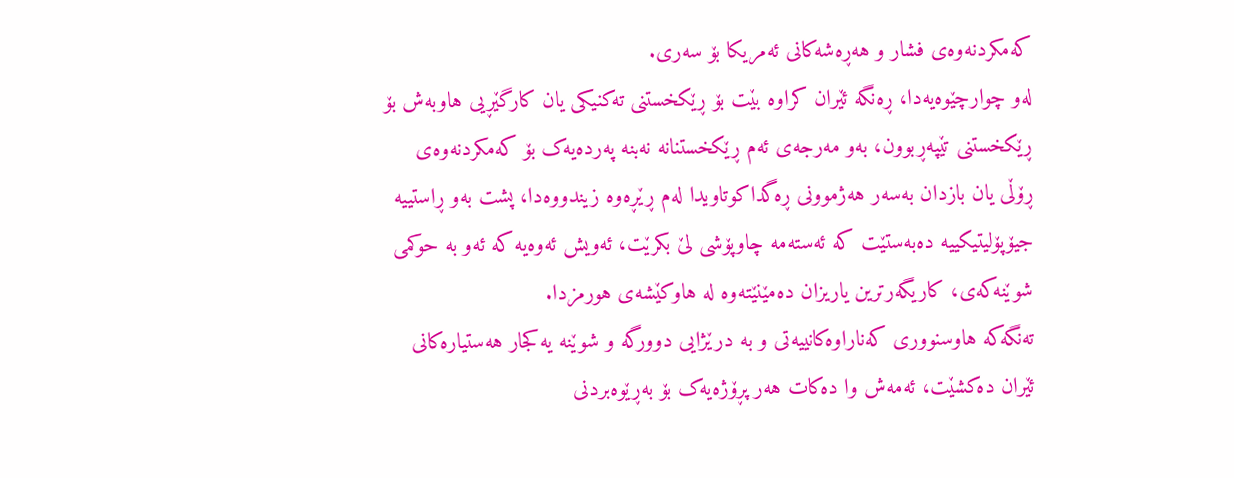کەمکردنەوەی فشار و هەڕەشەکانی ئەمریکا بۆ سەری.
لەو چوارچێوەیەدا، ڕەنگە ئێران کراوە بێت بۆ ڕێکخستنی تەکنیکی یان کارگێڕیی هاوبەش بۆ ڕێکخستنی تێپەڕبوون، بەو مەرجەی ئەم ڕێکخستنانە نەبنە پەردەیەک بۆ کەمکردنەوەی ڕۆڵی یان بازدان بەسەر هەژموونی ڕەگداکوتاویدا لەم ڕێڕەوە زیندووەدا، پشت بەو ڕاستییە جیۆپۆلیتیکییە دەبەستێت کە ئەستەمە چاوپۆشی لێ بکرێت، ئەویش ئەوەیە کە ئەو بە حوکمی شوێنەکەی، کاریگەرترین یاریزان دەمێنێتەوە لە هاوکێشەی هورمزدا.
تەنگەکە هاوسنووری کەناراوەکانییەتی و بە درێژایی دوورگە و شوێنە یەکجار هەستیارەکانی ئێران دەکشێت، ئەمەش وا دەکات هەر پڕۆژەیەک بۆ بەڕێوەبردنی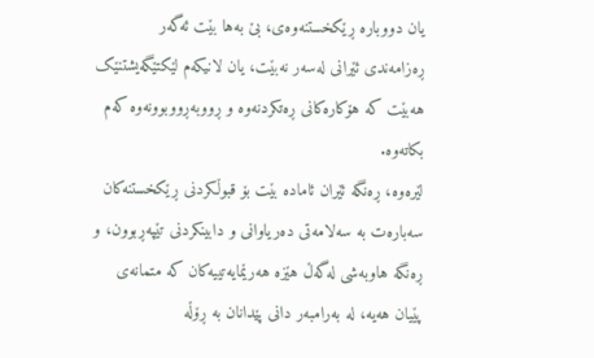یان دووبارە ڕێکخستنەوەی، بێ بەها بێت ئەگەر ڕەزامەندی ئێرانی لەسەر نەبێت، یان لانیکەم لێکتێگەیشتنێک هەبێت کە هۆکارەکانی ڕەتکردنەوە و ڕووبەڕووبوونەوە کەم بکاتەوە.
لێرەوە، ڕەنگە ئێران ئامادە بێت بۆ قبوڵکردنی ڕێکخستنەکان سەبارەت بە سەلامەتی دەریاوانی و دابینکردنی تێپەڕبوون، و ڕەنگە هاوبەشی لەگەڵ هێزە هەرێمایەتییەکان کە متمانەی پێیان هەیە، لە بەرامبەر دانی پێدانان بە ڕۆڵە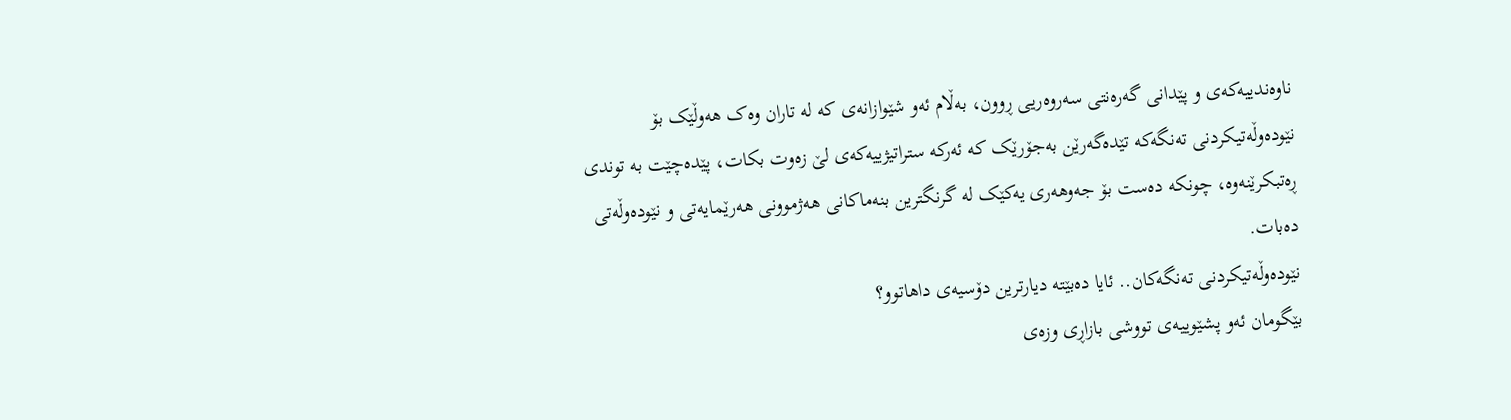ناوەندییەکەی و پێدانی گەرەنتی سەروەریی ڕوون، بەڵام ئەو شێوازانەی کە لە تاران وەک هەوڵێک بۆ نێودەوڵەتیکردنی تەنگەکە تێدەگەرێن بەجۆرێک کە ئەرکە ستراتیژییەکەی لێ زەوت بکات، پێدەچێت بە توندی ڕەتبکرێنەوە، چونکە دەست بۆ جەوهەری یەکێک لە گرنگترین بنەماکانی هەژموونی هەرێمایەتی و نێودەوڵەتی دەبات.
نێودەوڵەتیکردنی تەنگەکان.. ئایا دەبێتە دیارترین دۆسیەی داهاتوو؟
بێگومان ئەو پشێوییەی تووشی بازاڕی وزەی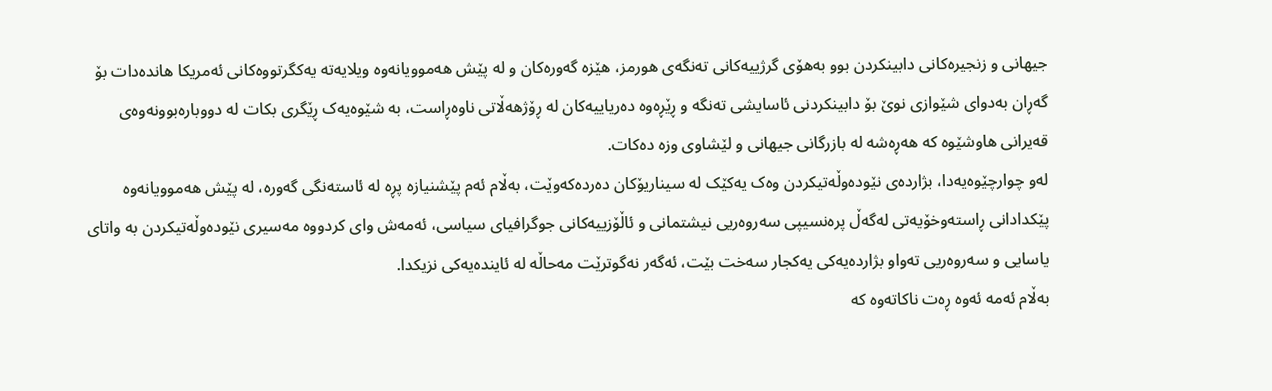جیهانی و زنجیرەکانی دابینکردن بوو بەهۆی گرژییەکانی تەنگەی هورمز، هێزە گەورەکان و لە پێش هەموویانەوە ویلایەتە یەکگرتووەکانی ئەمریکا هاندەدات بۆ گەڕان بەدوای شێوازی نوێ بۆ دابینکردنی ئاسایشی تەنگە و ڕێڕەوە دەریاییەکان لە ڕۆژهەڵاتی ناوەڕاست، بە شێوەیەک ڕێگری بکات لە دووبارەبوونەوەی قەیرانی هاوشێوە کە هەڕەشە لە بازرگانی جیهانی و لێشاوی وزە دەکات.
لەو چوارچێوەیەدا، بژاردەی نێودەوڵەتیکردن وەک یەکێک لە سیناریۆکان دەردەکەوێت، بەڵام ئەم پێشنیازە پڕە لە ئاستەنگی گەورە، لە پێش هەموویانەوە پێکدادانی ڕاستەوخۆیەتی لەگەڵ پرەنسیپی سەروەریی نیشتمانی و ئاڵۆزییەکانی جوگرافیای سیاسی، ئەمەش وای کردووە مەسیری نێودەوڵەتیکردن بە واتای یاسایی و سەروەریی تەواو بژاردەیەکی یەکجار سەخت بێت، ئەگەر نەگوترێت مەحاڵە لە ئایندەیەکی نزیکدا.
بەڵام ئەمە ئەوە ڕەت ناکاتەوە کە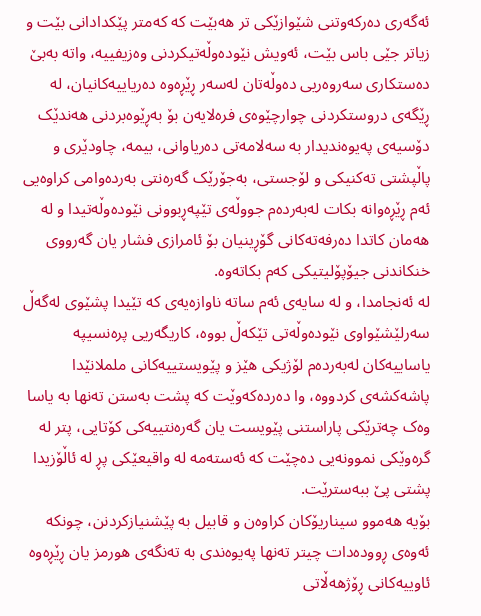ئەگەری دەرکەوتنی شێوازێکی تر هەبێت کە کەمتر پێکدادانی بێت و زیاتر جێی باس بێت، ئەویش نێودەوڵەتیکردنی وەزیفییە، واتە بەبێ دەستکاری سەروەریی دەوڵەتان لەسەر ڕێڕەوە دەریاییەکانیان، لە ڕێگەی دروستکردنی چوارچێوەی فرەلایەن بۆ بەڕێوەبردنی هەندێک دۆسیەی پەیوەندیدار بە سەلامەتی دەریاوانی، بیمە، چاودێری و پاڵپشتی تەکنیکی و لۆجستی، بەجۆرێک گەرەنتی بەردەوامی کراوەیی ئەم ڕێڕەوانە بکات لەبەردەم جووڵەی تێپەڕبوونی نێودەوڵەتیدا و لە هەمان کاتدا دەرفەتەکانی گۆڕینیان بۆ ئامرازی فشار یان گەرووی خنکاندنی جیۆپۆلیتیکی کەم بکاتەوە.
لە ئەنجامدا، و لە سایەی ئەم ساتە ناوازەیەی کە تێیدا پشێوی لەگەڵ سەرلێشێواوی نێودەوڵەتی تێکەڵ بووە، کاریگەریی پرەنسیپە یاساییەکان لەبەردەم لۆژیکی هێز و پێویستییەکانی ململانێدا پاشەکشەی کردووە، وا دەردەکەوێت کە پشت بەستن تەنها بە یاسا وەک چەترێکی پاراستنی پێویست یان گەرەنتییەکی کۆتایی، پتر لە گرەوێکی نموونەیی دەچێت کە ئەستەمە لە واقیعێکی پڕ لە ئاڵۆزیدا پشتی پێ ببەسترێت.
بۆیە هەموو سیناریۆکان کراوەن و قابیل بە پێشنیازکردنن، چونکە ئەوەی ڕوودەدات چیتر تەنها پەیوەندی بە تەنگەی هورمز یان ڕێڕەوە ئاوییەکانی ڕۆژهەڵاتی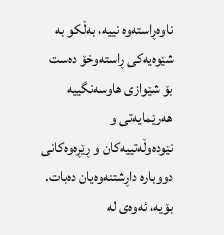ناوەڕاستەوە نییە، بەڵکو بە شێوەیەکی ڕاستەوخۆ دەست بۆ شێوازی هاوسەنگییە هەرێمایەتی و نێودەوڵەتییەکان و ڕێڕەوەکانی دووبارە داڕشتنەوەیان دەبات.
بۆیە، ئەوەی لە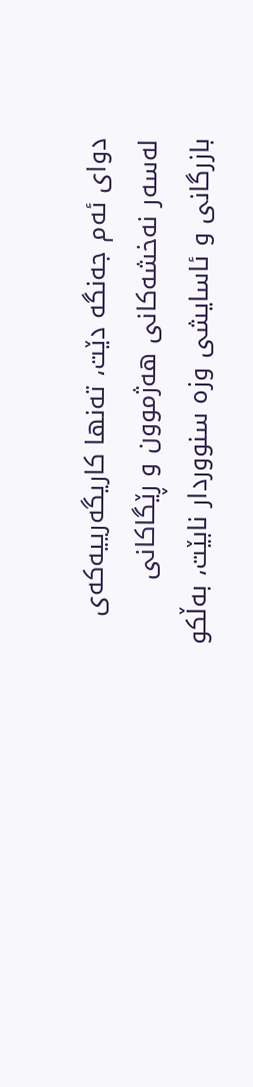دوای ئەم جەنگە دێت، تەنها کاریگەرییەکەی لەسەر نەخشەکانی هەژموون و ڕێگاکانی بازرگانی و ئاسایشی وزە سنووردار نابێت، بەڵکو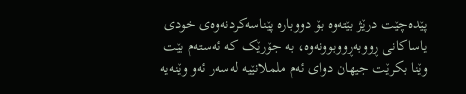پێدەچێت درێژ بێتەوە بۆ دووبارە پێناسەکردنەوەی خودی یاساکانی ڕووبەڕووبوونەوە، بە جۆرێک کە ئەستەم بێت وێنا بکرێت جیهان دوای ئەم ململانێیە لەسەر ئەو وێنەیە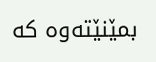بمێنێتەوە کە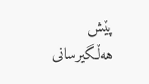پێش هەڵگیرسانی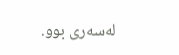لەسەری بوو.